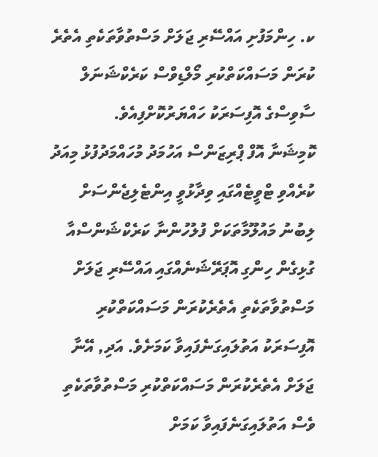ކ. ހިންމަފުށި އައްސޭރި ޖަލަށް މަސްތުވާތަކެތި އެތެރެ ކުރަން މަސައްކަތްކުރި މޯލްޑިވްސް ކަރެކްޝަނަލް ސާވިސްގެ އޮފިސަރަކު ހައްޔަރުކޮށްފިއެވެ.
ކޮމިޝަނާ އޮފް ޕްރިޒަންސް އަހުމަދު މުހައްމަދުފުޅު މިއަދު ކުރެއްވި ޓްވީޓެއްގައި ވިދާޅުވީ އިންޓެލިޖެންސަށް ލިބުނު މައުލޫމާތަކަށް ފުލުހުންނާ ކަރެކްޝަންސްއާ ގުޅިގެން ހިންގި އޮޕަރޭޝަނެއްގައި އައްސޭރި ޖަލަށް މަސްތުވާތަކެތި އެތެރެކުރަން މަސައްކަތްކުރި އޮފިސަރަކު އަތުލައިގަނެފައިވާ ކަމަށެވެ. އަދި, އޭނާ ޖަލަށް އެތެރެކުރަން މަސައްކަތްކުރި މަސްތުވާތަކެތި ވެސް އަތުލައިގަނެފައިވާ ކަމަށް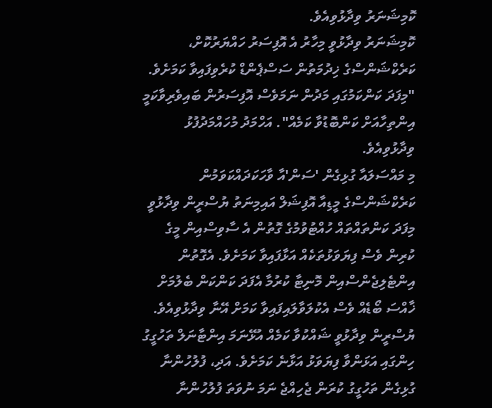ކޮމިޝަނަރު ވިދާޅުވިއެވެ.
ކޮމިޝަނަރު ވިދާޅުވީ މިހާރު އެ އޮފިސަރު ހައްޔަރުކޮށް، ކަރެކްޝަންސްގެ ޚިދުމަތުން ސަސްޕެންޑް ކުރެވިފައިވާ ކަމަށެވެ.
"މިފަދަ ކަންކަމުގައި މަދުން ނަމަވެސް އޮފިސަރުން ބައިވެރިވާކަމީ އިންތިހާއަށް ކަންބޮޑުވާ ކަމެއް". އަހްމަދު މުހައްމަދުފުޅު ވިދާޅުވިއެވެ.
މި މައްސަލައާ ގުޅިގެން 'ސަން'އާ ވާހަކަދައްކަވަމުން ކަރެކްޝަންސްގެ މީޑިއާ އޮފިޝަލް އައިމިނަތު ޔުސްރީން ވިދާޅުވީ މިފަދަ ކަންތައްތައް ހުއްޓުވުމުގެ ގޮތުން އެ ސާވިސްއިން މީގެ ކުރިން ވެސް ފިޔަވަޅުތަކެއް އަޅާފައިވާ ކަމަށެވެ. އެގޮތުން އިންޓެލިޖެންސްއިން މޮނިޓާ ކުރުމާ އެފަދަ ކަންކަން ބެލުމަށް ޚާއްސަ ބޯޑެއް ވެސް އެކުލަވާލައިފައިވާ ކަމަށް އޭނާ ވިދާޅުވިއެވެ.
ޔުސްރީން ވިދާޅުވީ ޝައްކުވާ ކަމެއް އުޅޭނަމަ އިންޓާނަލް ތަހުގީގު ހިންގައި އަޅަންވާ ފިޔަވަޅު އަޅާނެ ކަމަށެވެ. އަދި، ފުލުހުންނާ ގުޅިގެން ތަހުގީގު ކުރަން ޖެހިއްޖެ ނަމަ ނުވަތަ ފުލުހުންނާ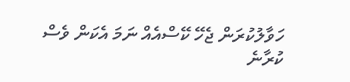ހަވާލުކުރަން ޖެހޭ ކޭސްއެއް ނަމަ އެކަން ވެސް ކުރާނެ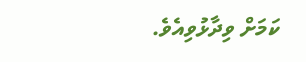ކަމަށް ވިދާޅުވިއެވެ.